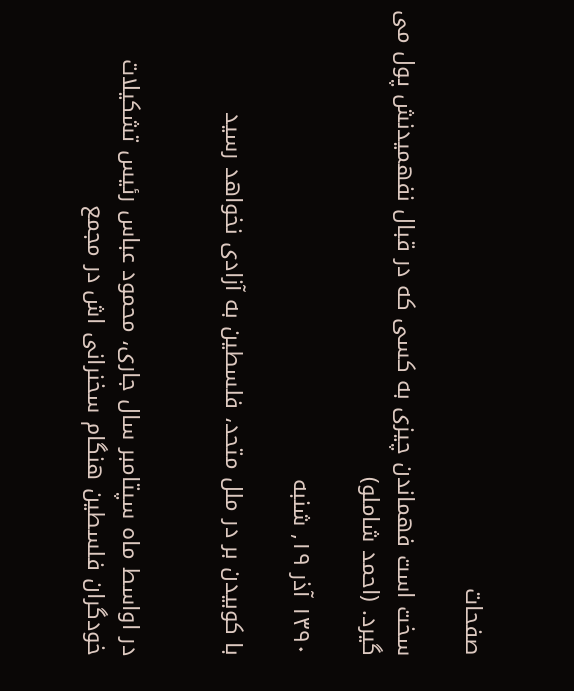صفحات

سخت است فهماندن چیزی به کسی که در قبال نفهمیدنش پول می گیرد. (احمد شاملو)

۱۳۹۰ آذر ۱۹, شنبه

با کوبیدن بر در ملل متحد، فلسطین به آزادی نخواهد رسید


در اواسط ماه سپتامبر سال جاری، محمود عباس رئیس تشکیلات خودگران فلسطین هنگام سخنرانی اش در مجمع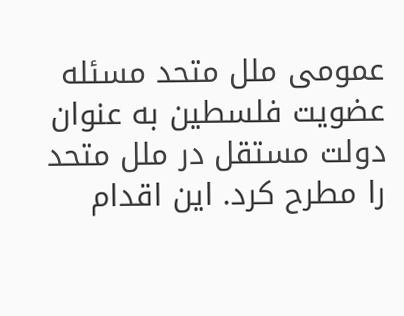عمومی ملل متحد مسئله عضویت فلسطین به عنوان دولت مستقل در ملل متحد را مطرح کرد. این اقدام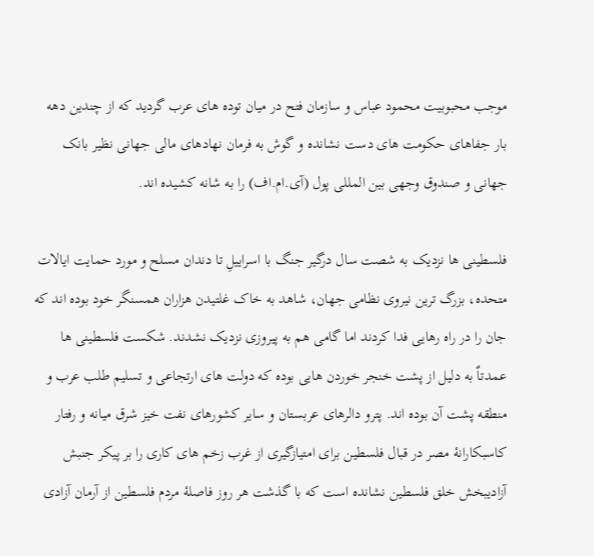موجب محبوبیت محمود عباس و سازمان فتح در میان توده های عرب گردید که از چندین دهه بار جفاهای حکومت های دست نشانده و گوش به فرمان نهادهای مالی جهانی نظیر بانک جهانی و صندوق وجهی بین المللی پول (آی.ام.اف) را به شانه کشیده اند.

فلسطینی ها نزدیک به شصت سال درگیر جنگ با اسراییلِ تا دندان مسلح و مورد حمایت ایالات متحده، بزرگ ترین نیروی نظامی جهان، ‌شاهد به خاک غلتیدن هزاران همسنگر خود بوده اند که جان را در راه رهایی فدا کردند اما گامی هم به پیروزی نزدیک نشدند. شکست فلسطینی ها عمدتاٌ به دلیل از پشت خنجر خوردن هایی بوده که دولت های ارتجاعی و تسلیم طلب عرب و منطقه پشت آن بوده اند. پترو دالرهای عربستان و سایر کشورهای نفت خیز شرق میانه و رفتار کاسبکارانۀ مصر در قبال فلسطین برای امتیازگیری از غرب زخم های کاری را بر پیکر جنبش آزادیبخش خلق فلسطین نشانده است که با گذشت هر روز فاصلۀ مردم فلسطین از آرمان آزادی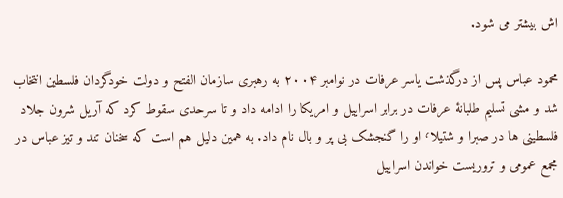اش بیشتر می شود.

محمود عباس پس از درگذشت یاسر عرفات در نوامبر ۲۰۰۴ به رهبری سازمان الفتح و دولت خودگردان فلسطین انتخاب شد و مشی تسلیم طلبانۀ عرفات در برابر اسراییل و امریکا را ادامه داد و تا سرحدی سقوط کرد که آریل شرون جلاد فلسطینی ها در صبرا و شتیلا٬ او را گنجشک بی پر و بال نام داد. به همین دلیل هم است که سخنان تند و تیز عباس در مجمع عمومی و تروریست خواندن اسراییل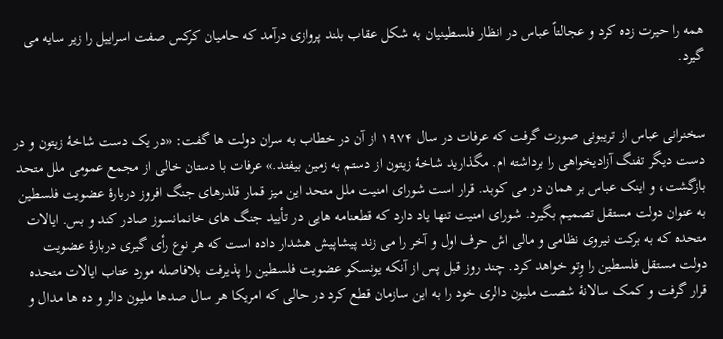همه را حیرت زده کرد و عجالتاً عباس در انظار فلسطینیان به شکل عقاب بلند پروازی درآمد که حامیان کرکس صفت اسراییل را زیر سایه می گیرد.


سخنرانی عباس از تریبونی صورت گرفت که عرفات در سال ۱۹۷۴ از آن در خطاب به سران دولت ها گفت: «در یک دست شاخۀ زیتون و در دست دیگر تفنگ آزادیخواهی را برداشته ام. مگذارید شاخۀ زیتون از دستم به زمین بیفتد.» عرفات با دستان خالی از مجمع عمومی ملل متحد بازگشت، و اینک عباس بر همان در می کوبد. قرار است شورای امنیت ملل متحد این میز قمار قلدرهای جنگ افروز دربارۀ عضویت فلسطین به عنوان دولت مستقل تصمیم بگیرد. شورای امنیت تنها یاد دارد که قطعنامه هایی در تأیید جنگ های خانمانسوز صادر کند و بس. ایالات متحده که به برکت نیروی نظامی و مالی اش حرف اول و آخر را می زند پیشاپیش هشدار داده است که هر نوع رأی گیری دربارۀ عضویت دولت مستقل فلسطین را وِتو خواهد کرد. چند روز قبل پس از آنکه یونسکو عضویت فلسطین را پذیرفت بلافاصله مورد عتاب ایالات متحده قرار گرفت و کمک سالانۀ شصت ملیون دالری خود را به این سازمان قطع کرد در حالی که امریکا هر سال صدها ملیون دالر و ده ها مدال و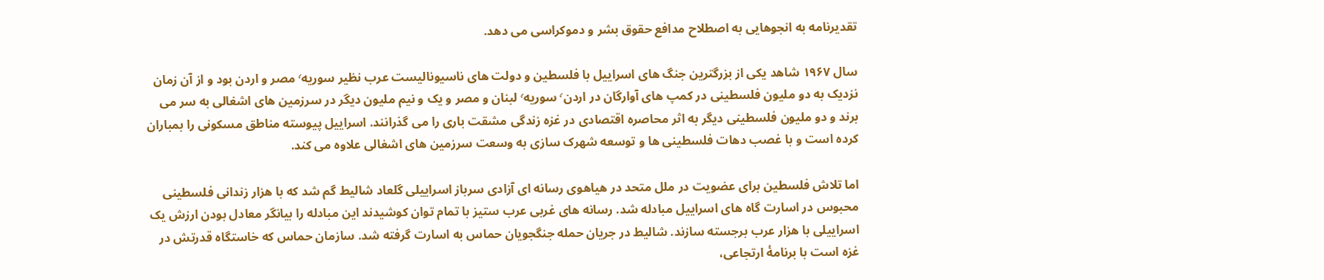تقدیرنامه به انجوهایی به اصطلاح مدافع حقوق بشر و دموکراسی می دهد.

سال ۱۹۶۷ شاهد یکی از بزرگترین جنگ های اسراییل با فلسطین و دولت های ناسیونالیست عرب نظیر سوریه٬ مصر و اردن بود و از آن زمان نزدیک به دو ملیون فلسطینی در کمپ های آوارگان در اردن٬ سوریه٬ لبنان و مصر و یک و نیم ملیون دیگر در سرزمین های اشغالی به سر می برند و دو ملیون فلسطینی دیگر به اثر محاصره اقتصادی در غزه زندگی مشقت باری را می گذرانند. اسراییل پیوسته مناطق مسکونی را بمباران کرده است و با غصب دهات فلسطینی ها و توسعه شهرک سازی به وسعت سرزمین های اشغالی علاوه می کند.

اما تلاش فلسطین برای عضویت در ملل متحد در هیاهوی رسانه ای آزادی سرباز اسراییلی گلعاد شالیط گم شد که با هزار زندانی فلسطینی محبوس در اسارت گاه های اسراییل مبادله شد. رسانه های غربی عرب ستیز با تمام توان کوشیدند این مبادله را بیانگر معادل بودن ارزش یک اسراییلی با هزار عرب برجسته سازند. شالیط در جریان حمله جنگجویان حماس به اسارت گرفته شد. سازمان حماس که خاستگاه قدرتش در غزه است با برنامۀ ارتجاعی،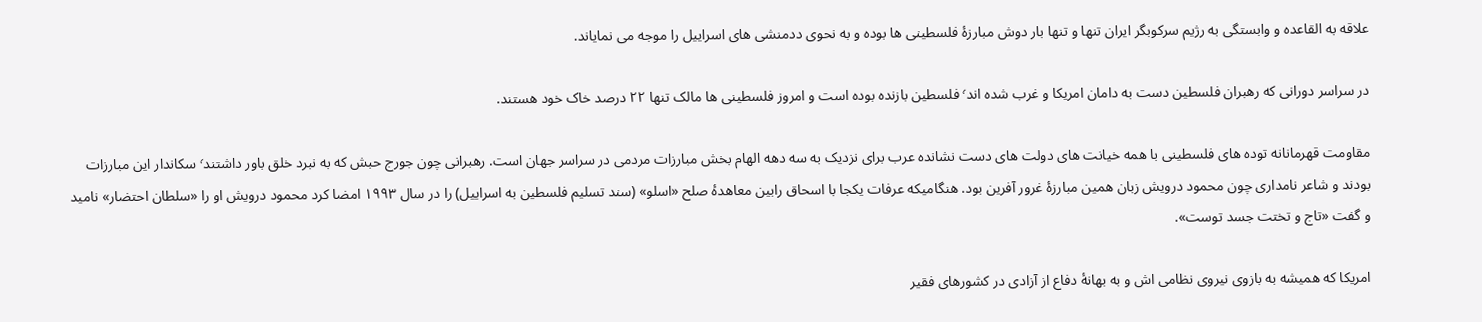علاقه به القاعده و وابستگی به رژیم سرکوبگر ایران تنها و تنها بار دوش مبارزۀ فلسطینی ها بوده و به نحوی ددمنشی های اسراییل را موجه می نمایاند.

در سراسر دورانی که رهبران فلسطین دست به دامان امریکا و غرب شده اند٬ فلسطین بازنده بوده است و امروز فلسطینی ها مالک تنها ۲۲ درصد خاک خود هستند.

مقاومت قهرمانانه توده های فلسطینی با همه خیانت های دولت های دست نشانده عرب برای نزدیک به سه دهه الهام بخش مبارزات مردمی در سراسر جهان است. رهبرانی چون جورج حبش که به نبرد خلق باور داشتند٬ سکاندار این مبارزات بودند و شاعر نامداری چون محمود درویش زبان همین مبارزۀ غرور آفرین بود. هنگامیکه عرفات یکجا با اسحاق رابین معاهدۀ صلح «اسلو» (سند تسلیم فلسطین به اسراییل) را در سال ۱۹۹۳ امضا کرد محمود درویش او را «سلطان احتضار» نامید و گفت «تاج و تختت جسد توست».

امریکا که همیشه به بازوی نیروی نظامی اش و به بهانۀ دفاع از آزادی در کشورهای فقیر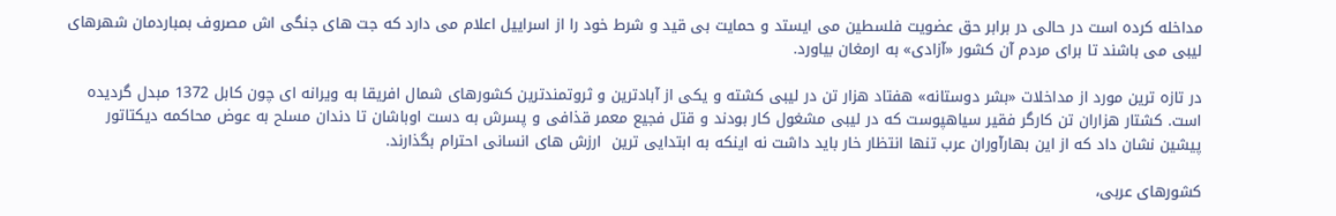مداخله کرده است در حالی در برابر حق عضویت فلسطین می ایستد و حمایت بی قید و شرط خود را از اسراییل اعلام می دارد که جت های جنگی اش مصروف بمباردمان شهرهای لیبی می باشند تا برای مردم آن کشور «آزادی» به ارمغان بیاورد.

در تازه ترین مورد از مداخلات «بشر دوستانه» هفتاد هزار تن در لیبی کشته و یکی از آبادترین و ثروتمندترین کشورهای شمال افریقا به ویرانه ای چون کابل 1372 مبدل گردیده است. کشتار هزاران تن کارگر فقیر سیاهپوست که در لیبی مشغول کار بودند و قتل فجیع معمر قذافی و پسرش به دست اوباشان تا دندان مسلح به عوض محاکمه دیکتاتور پیشین نشان داد که از این بهارآوران عرب تنها انتظار خار باید داشت نه اینکه به ابتدایی ترین  ارزش های انسانی احترام بگذارند.

کشورهای عربی،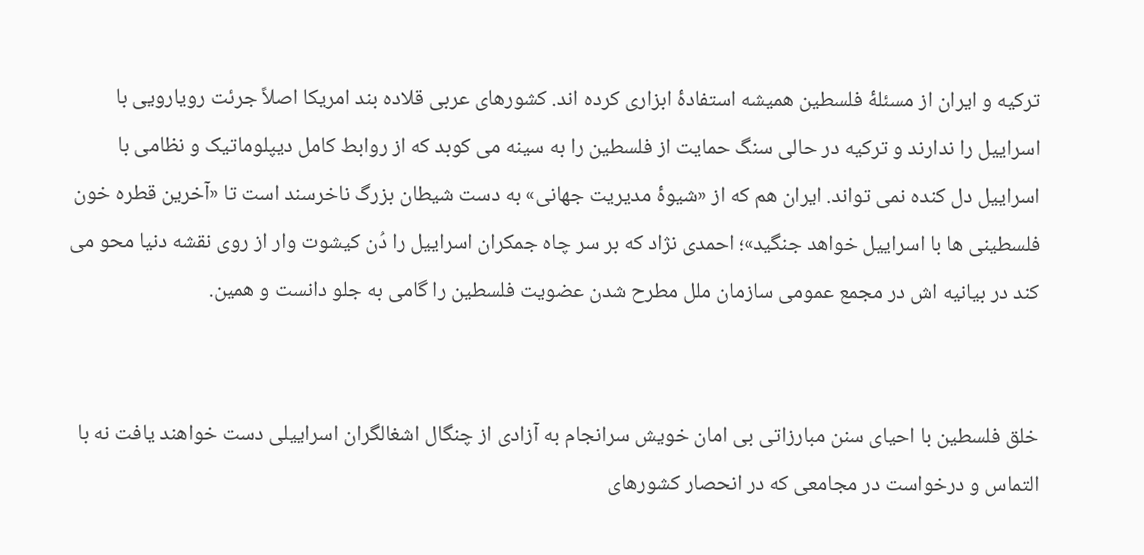ترکیه و ایران از مسئلۀ فلسطین همیشه استفادۀ ابزاری کرده اند. کشورهای عربی قلاده بند امریکا اصلاً جرئت رویارویی با اسراییل را ندارند و ترکیه در حالی سنگ حمایت از فلسطین را به سینه می کوبد که از روابط کامل دیپلوماتیک و نظامی با اسراییل دل کنده نمی تواند. ایران هم که از «شیوۀ مدیریت جهانی» به دست شیطان بزرگ ناخرسند است تا «آخرین قطره خون فلسطینی ها با اسراییل خواهد جنگید»؛ احمدی نژاد که بر سر چاه جمکران اسراییل را دُن کیشوت وار از روی نقشه دنیا محو می کند در بیانیه اش در مجمع عمومی سازمان ملل مطرح شدن عضویت فلسطین را گامی به جلو دانست و همین.


خلق فلسطین با احیای سنن مبارزاتی بی امان خویش سرانجام به آزادی از چنگال اشغالگران اسراییلی دست خواهند یافت نه با التماس و درخواست در مجامعی که در انحصار کشورهای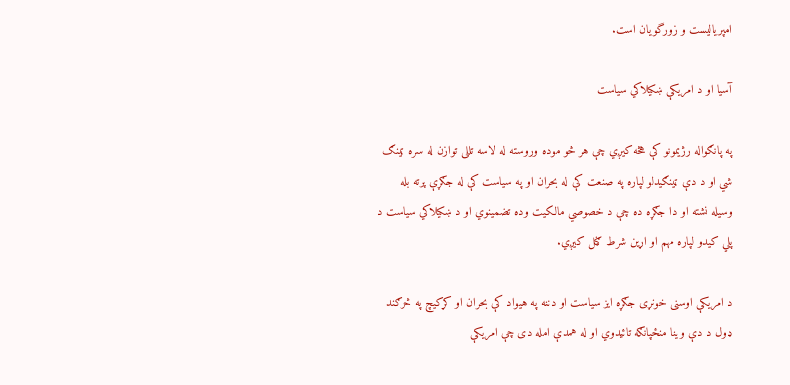امپریالیست و زورگویان است.

آسیا او د امریکې ښکیلاکي سیاست

په پانګواله رژیمونو کې هڅه کیږي چې هر څو موده وروسته له لاسه تللی توازن له سره ټینګ شي او د دې ټینګیدلو لپاره په صنعت کې له بحران او په سیاست کې له جګړې پرته بله وسیله نشته او دا جګړه ده چې د خصوصي مالکیت وده تضمینوي او د ښکیلاکي سیاست د پلي کیدو لپاره مهم او اړین شرط ګڼل کیږي.

د امریکې اوسنی خونړی جګړه ایز سیاست او دننه په هیواد کې بحران او کړکیچ په څرګند ډول د دې وینا منځپانګه تائیدوي او له همدې امله دی چې امریکې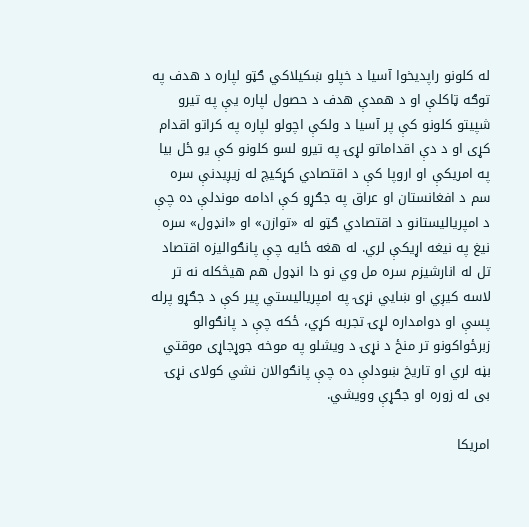له کلونو راپدیخوا آسیا د خپلو ښکیلاکي ګټو لپاره د هدف په توګه ټاکلې او د همدې هدف د حصول لپاره یې په تیرو شپیتو کلونو کې پر آسیا د ولکې اچولو لپاره په کراتو اقدام کړی او د دې اقداماتو لړۍ په تیرو لسو کلونو کې یو ځل بیا په امریکې او اروپا کې د اقتصادي کړکیچ له زیږیدنې سره سم د افغانستان او عراق په جګړو کې ادامه موندلې ده چې د امپریالیستانو د اقتصادي ګټو له «توازن» او «انډول» سره نیغ په نیغه اړیکې لري. له هغه ځایه چې پانګوالیزه اقتصاد تل له انارشیزم سره مل وي نو دا انډول هم هیڅکله نه تر لاسه کیږي او ښايي نړۍ په امپریالیستي پیر کې د جګړو پرله پسې او دوامداره لړۍ تجربه کړي، ځکه چې د پانګوالو زبرځواکونو تر منځ د نړۍ د ویشلو په موخه جوړجاړی موقتي بڼه لري او تاریخ ښودلې ده چې پانګوالان نشي کولای نړۍ بی له زوره او جګړې وویشي.

امریکا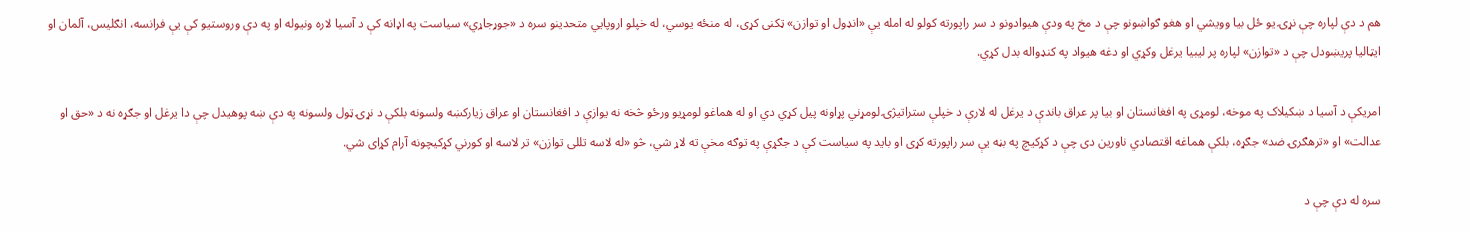هم د دې لپاره چې نړۍ یو ځل بیا وویشي او هغو ګواښونو چې د مخ په ودې هیوادونو د سر راپورته کولو له امله یې «انډول او توازن» ټکنی کړی، له منځه یوسي، له خپلو اروپايي متحدینو سره د «جوړجاړي» سیاست په اډانه کې د آسیا لاره ونیوله او په دې وروستیو کې یې فرانسه، انګلیس، آلمان او ایټالیا پریښودل چې د «توازن» لپاره پر لیبیا یرغل وکړي او دغه هیواد په کنډواله بدل کړي.

امریکې د آسیا د ښکیلاک په موخه، لومړی په افغانستان او بیا پر عراق باندې د یرغل له لارې د خپلې ستراتیژۍ لومړني پړاونه پیل کړي دي او له هماغو لومړیو ورځو څخه نه یوازې د افغانستان او عراق زیارکښه ولسونه بلکې د نړۍ ټول ولسونه په دې ښه پوهیدل چې دا یرغل او جګړه نه د «حق او عدالت» او «ترهګرۍ ضد» جګړه، بلکې هماغه اقتصادي ناورین دی چې د کړکیچ په بڼه یې سر راپورته کړی او باید په سیاست کې د جګړې په توګه مخې ته لاړ شي، څو «له لاسه تللی توازن» تر لاسه او کورني کړکیچونه آرام کړای شي.

سره له دې چې د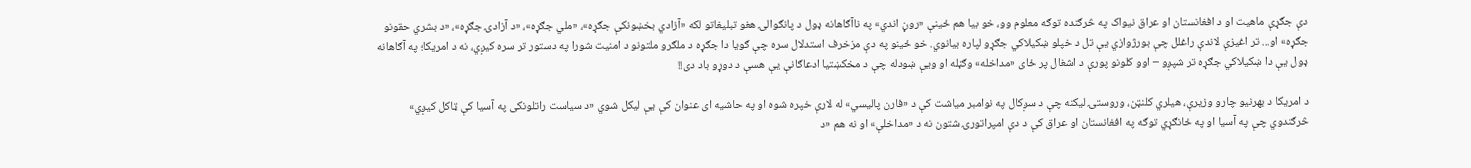دې جګړې ماهیت او د افغانستان او عراق نیواک په څرګنده توګه معلوم وو، خو بیا هم ځینې «روڼ اندي» په ناآګاهانه ډول د پانګوالۍ هغو تبلیغاتو لکه «آزادي بخښونکې جګړه»، «ملي جګړه»، «د آزادۍ جګړه»، «د بشري حقونو جګړه» او... تر اغیزې لاندې راغلل چې بورژوازي یې تل د خپلو ښکیلاکي جګړو لپاره بیانوي. خو ځینو په دې مزخرف استدلال سره چې ګویا دا جګړه د ملګرو ملتونو د امنیت شورا په دستور تر سره کیږي، نه د امریکا؛ په آګاهانه ډول یې دا ښکیلاکي جګړه تر شپږو – اوو کلونو پورې د اشغال پر ځای «مداخله» وګڼله او ويې ښودله چې د مخکښتیا ادعاګانې یې هسې د دوړو باد دی!!

د امریکا د بهرنیو چارو وزیرې، هیلري کلنټن، وروستۍ لیکنه چې د سږکال په نوامبر میاشت کې د «فارن پالیسي» له لارې خپره شوه او په حاشیه ای عنوان کې یې لیکل شوي «د سیاست راتلونکی په آسیا کې ټاکل کیږي» څرګندوي چې په آسیا او په ځانګړي توګه په افغانستان او عراق کې د دې امپراتورۍ شتون نه د «مداخلې» او نه هم «د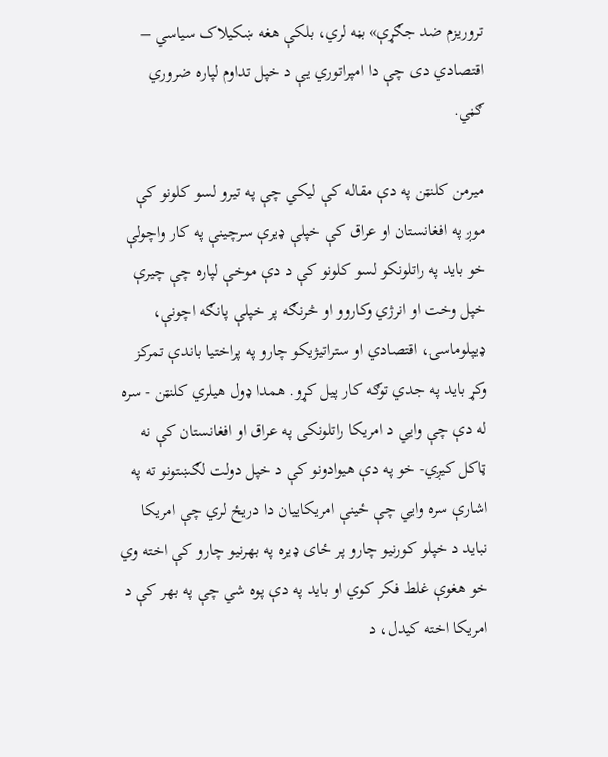تروریزم ضد جګړې» بڼه لري، بلکې هغه ښکیلاک سیاسي – اقتصادي دی چې دا امپراتوري یې د خپل تداوم لپاره ضروري ګڼي.

میرمن کلنټن په دې مقاله کې لیکي چې په تیرو لسو کلونو کې موږ په افغانستان او عراق کې خپلې ډیرې سرچینې په کار واچولې خو باید په راتلونکو لسو کلونو کې د دې موخې لپاره چې چیرې خپل وخت او انرژي وکاروو او څرنګه پر خپلې پانګه اچونې، ډیپلوماسۍ، اقتصادي او ستراتیژیکو چارو په پراختیا باندې تمرکز وکړ باید په جدي توګه کار پیل کړو. همدا ډول هیلري کلنټن - سره له دې چې وايي د امریکا راتلونکی په عراق او افغانستان کې نه ټاکل کیږي- خو په دې هیوادونو کې د خپل دولت لګښتونو ته په اشارې سره وايي چې ځینې امریکاییان دا دریځ لري چې امریکا نباید د خپلو کورنیو چارو پر ځای ډیره په بهرنیو چارو کې اخته وي خو هغوې غلط فکر کوي او باید په دې پوه شي چې په بهر کې د امریکا اخته کیدل، د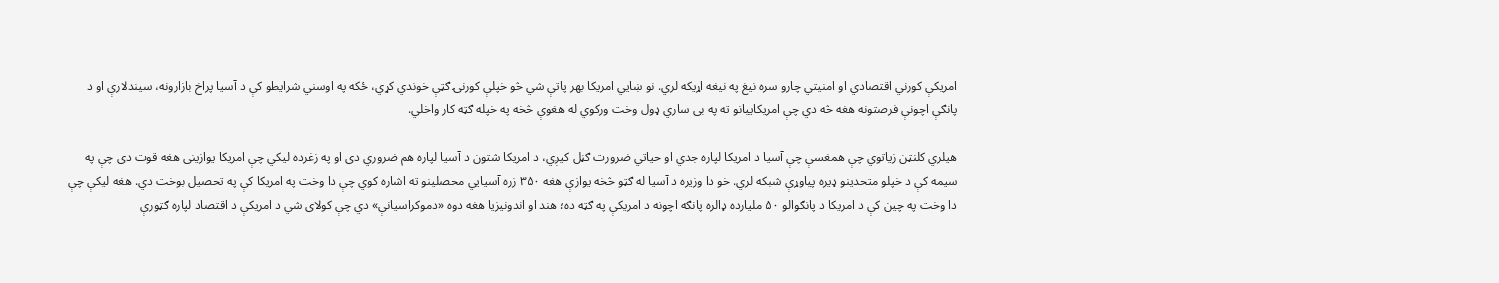امریکې کورني اقتصادي او امنیتي چارو سره نیغ په نیغه اړیکه لري. نو ښايي امریکا بهر پاتې شي څو خپلې کورنۍ ګټې خوندي کړي، ځکه په اوسني شرایطو کې د آسیا پراخ بازارونه، سیندلارې او د پانګې اچونې فرصتونه هغه څه دي چې امریکاییانو ته په بی ساري ډول وخت ورکوي له هغوې څخه په خپله ګټه کار واخلي.

هیلري کلنټن زیاتوي چې همغسې چې آسیا د امریکا لپاره جدي او حیاتي ضرورت ګڼل کیږي، د امریکا شتون د آسیا لپاره هم ضروري دی او په زغرده لیکي چې امریکا یوازینی هغه قوت دی چې په سیمه کې د خپلو متحدینو ډیره پیاوړې شبکه لري. خو دا وزیره د آسیا له ګټو څخه یوازې هغه ۳۵۰ زره آسیايي محصلینو ته اشاره کوي چې دا وخت په امریکا کې په تحصیل بوخت دي. هغه لیکې چې دا وخت په چین کې د امریکا د پانګوالو ۵۰ ملیارده ډالره پانګه اچونه د امریکې په ګټه ده؛ هند او اندونیزیا هغه دوه «دموکراسیانې» دي چې کولای شي د امریکې د اقتصاد لپاره ګټورې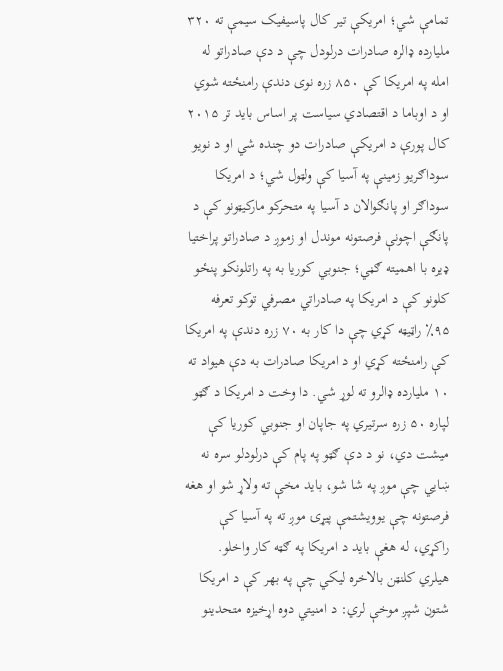تمامې شي؛ امریکې تیر کال پاسیفیک سیمې ته ۳۲۰ ملیارده ډالره صادرات درلودل چې د دې صادراتو له امله په امریکا کې ۸۵۰ زره نوی دندې رامنځته شوي او د اوباما د اقتصادي سیاست پر اساس باید تر ۲۰۱۵ کال پورې د امریکې صادرات دو چنده شي او د نویو سوداګریو زمینې په آسیا کې ولټول شي؛ د امریکا سوداګر او پانګوالان د آسیا په متحرکو مارکیټونو کې د پانګې اچونې فرصتونه موندل او زموږ د صادراتو پراختیا ډیره با اهمیته ګڼي؛ جنوبي کوریا به په راتلونکو پنځو کلونو کې د امریکا په صادراتي مصرفي توکو تعرفه ۹۵٪ راټیټه کړي چې دا کار به ۷۰ زره دندې په امریکا کې رامنځته کړي او د امریکا صادرات به دې هیواد ته ۱۰ ملیارده ډالرو ته لوړ شي. دا وخت د امریکا د ګټو لپاره ۵۰ زره سرتیري په جاپان او جنوبي کوریا کې میشت دي، نو د دې ګټو په پام کې درلودلو سره نه ښايي چې موږ په شا شو، باید مخې ته ولاړ شو او هغه فرصتونه چې یوویشتمې پیړۍ موږ ته په آسیا کې راکړي، له هغې باید د امریکا په ګټه کار واخلو.
هیلري کلنټن بالاخره لیکي چې په بهر کې د امریکا شتون شپږ موخې لري: د امنیتي دوه اړخیزه متحدینو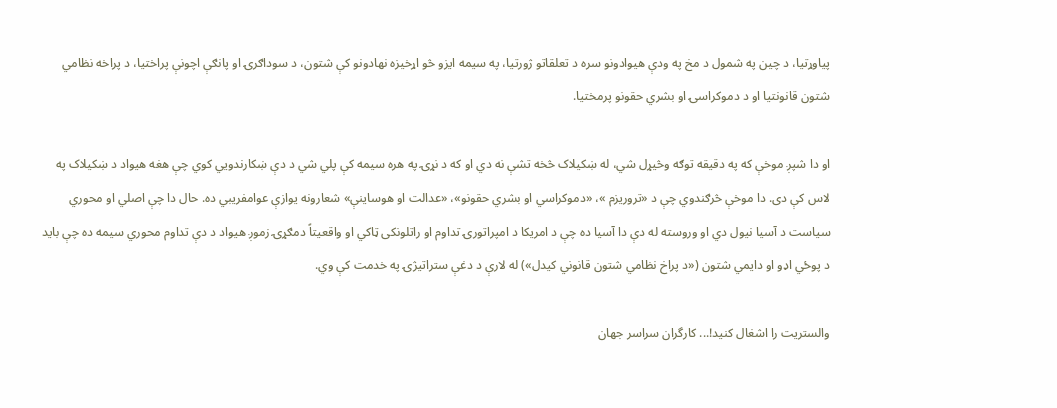پیاوړتیا، د چین په شمول د مخ په ودې هیوادونو سره د تعلقاتو ژورتیا، په سیمه ایزو څو اړخیزه نهادونو کې شتون، د سوداګرۍ او پانګې اچونې پراختیا، د پراخه نظامي شتون قانونتیا او د دموکراسۍ او بشري حقونو پرمختیا.

او دا شپږ موخې که په دقیقه توګه وڅیړل شي، له ښکیلاک څخه تشې نه دي او که د نړۍ په هره سیمه کې پلي شي د دې ښکارندويي کوي چې هغه هیواد د ښکیلاک په لاس کې دی. دا موخې څرګندوي چې د «تروریزم »، «دموکراسي او بشري حقونو»، «عدالت او هوساینې» شعارونه یوازې عوامفریبي ده. حال دا چې اصلي او محوري سیاست د آسیا نیول دي او وروسته له دې دا آسیا ده چې د امریکا د امپراتورۍ تداوم او راتلونکی ټاکي او واقعیتاً دمګړۍ زموږ هیواد د دې تداوم محوري سیمه ده چې باید د پوځي اډو او دایمي شتون («د پراخ نظامي شتون قانوني کیدل») له لارې د دغې ستراتیژۍ په خدمت کې وي.

والستریت را اشغال کنید!... کارگران سراسر جهان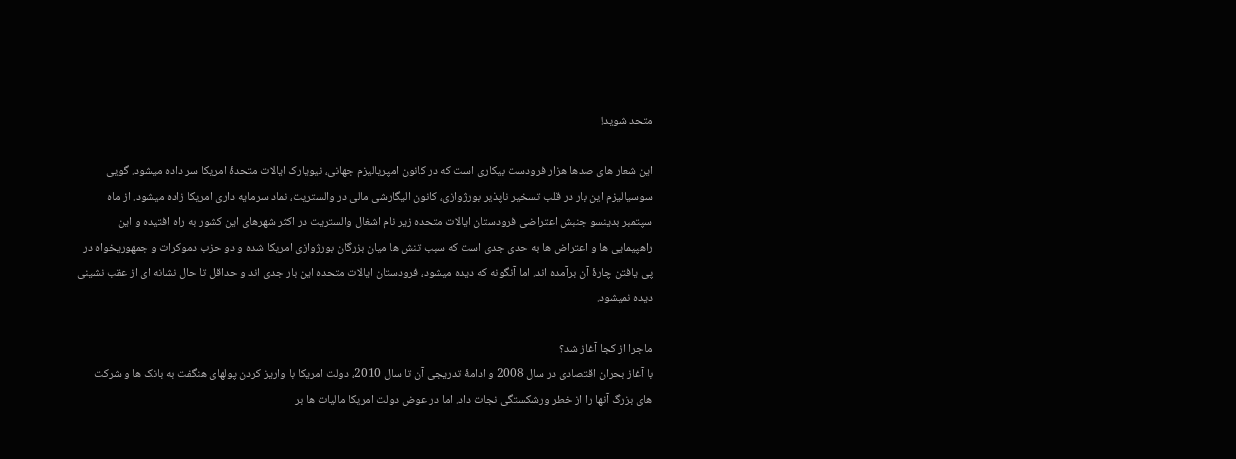متحد شوید!

این شعار های صدها هزار فرودست بیکاری است که در کانون امپریالیزم جهانی، نیویارک ایالات متحدۀ امریکا سر داده میشود. گویی سوسیالیزم این بار در قلب تسخیر ناپذیر بورژوازی، کانون الیگارشی مالی در والستریت، نماد سرمایه داری امریکا زاده میشود. از ماه سپتمبر بدینسو جنبش اعتراضی فرودستان ایالات متحده زیر نام اشغال والستریت در اکثر شهرهای این کشور به راه افتیده و این راهپیمایی ها و اعتراض ها به حدی جدی است که سبب تنش ها میان بزرگان بورژوازی امریکا شده و دو حزب دموکرات و جمهوریخواه در پی یافتن چارۀ آن برآمده اند. اما آنگونه که دیده میشود، فرودستان ایالات متحده این بار جدی اند و حداقل تا حال نشانه ای از عقب نشینی دیده نمیشود.

ماجرا از کجا آغاز شد؟
با آغاز بحران اقتصادی در سال 2008 و ادامۀ تدریجی آن تا سال 2010، دولت امریکا با واریز کردن پولهای هنگفت به بانک ها و شرکت های بزرگ آنها را از خطر ورشکستگی نجات داد. اما در عوض دولت امریکا مالیات ها بر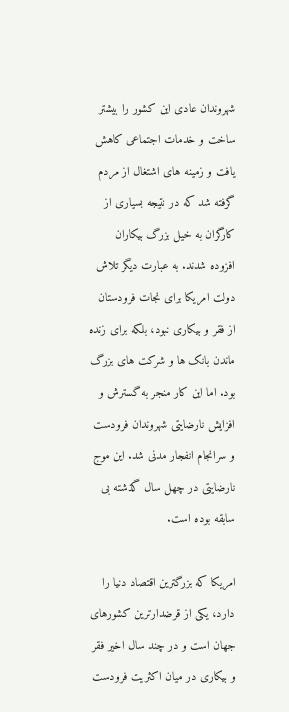شهروندان عادی این کشور را بیشتر ساخت و خدمات اجتماعی کاهش یافت و زمینه های اشتغال از مردم گرفته شد که در نتیجه بسیاری از کارگران به خیل بزرگ بیکاران افزوده شدند. به عبارت دیگر تلاش دولت امریکا برای نجات فرودستان از فقر و بیکاری نبود، بلکه برای زنده ماندن بانک ها و شرکت های بزرگ بود. اما این کار منجر به گسترش و افزایش نارضایتی شهروندان فرودست و سرانجام انفجار مدنی شد. این موج نارضایتی در چهل سال گذشته بی سابقه بوده است.

امریکا که بزرگترین اقتصاد دنیا را دارد، یکی از قرضدارترین کشورهای جهان است و در چند سال اخیر فقر و بیکاری در میان اکثریت فرودست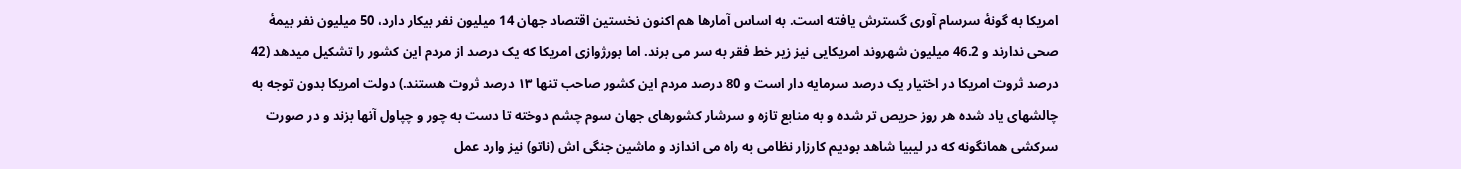امریکا به گونۀ سرسام آوری گسترش یافته است. به اساس آمارها هم اکنون نخستین اقتصاد جهان 14 میلیون نفر بیکار دارد، 50 میلیون نفر بیمۀ صحی ندارند و 46.2 میلیون شهروند امریکایی نیز زیر خط فقر به سر می برند. اما بورژوازی امریکا که یک درصد از مردم این کشور را تشکیل میدهد (42 درصد ثروت امریکا در اختیار یک درصد سرمایه دار است و 80 درصد مردم این کشور صاحب تنها ۱۳ درصد ثروت هستند.) دولت امریکا بدون توجه به چالشهای یاد شده هر روز حریص تر شده و به منابع تازه و سرشار کشورهای جهان سوم چشم دوخته تا دست به چور و چپاول آنها بزند و در صورت سرکشی همانگونه که در لیبیا شاهد بودیم کارزار نظامی به راه می اندازد و ماشین جنگی اش (ناتو) نیز وارد عمل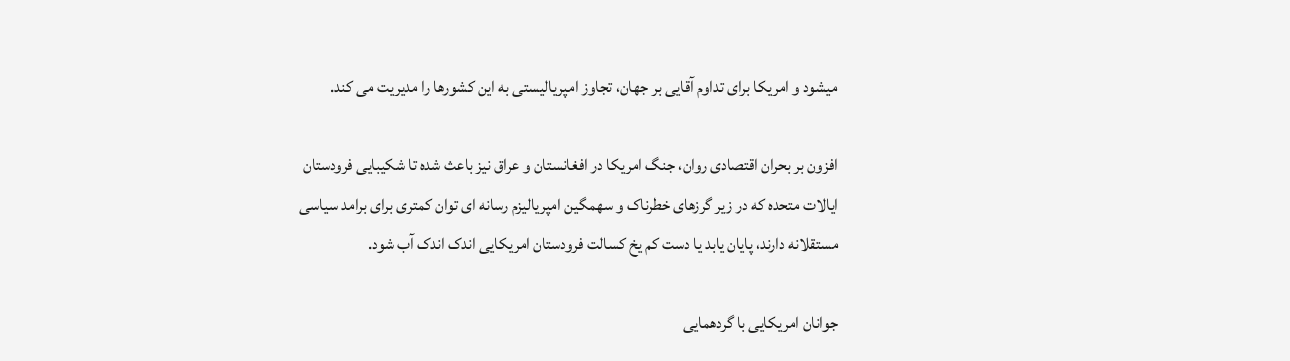میشود و امریکا برای تداوم آقایی بر جهان، تجاوز امپریالیستی به این کشورها را مدیریت می کند.

افزون بر بحران اقتصادی روان، جنگ امریکا در افغانستان و عراق نیز باعث شده تا شکیبایی فرودستان ایالات متحده که در زیر گرزهای خطرناک و سهمگین امپریالیزم رسانه ای توان کمتری برای برامد سیاسی مستقلانه دارند، پایان یابد یا دست کم یخ کسالت فرودستان امریکایی اندک اندک آب شود.

جوانان امریکایی با گردهمایی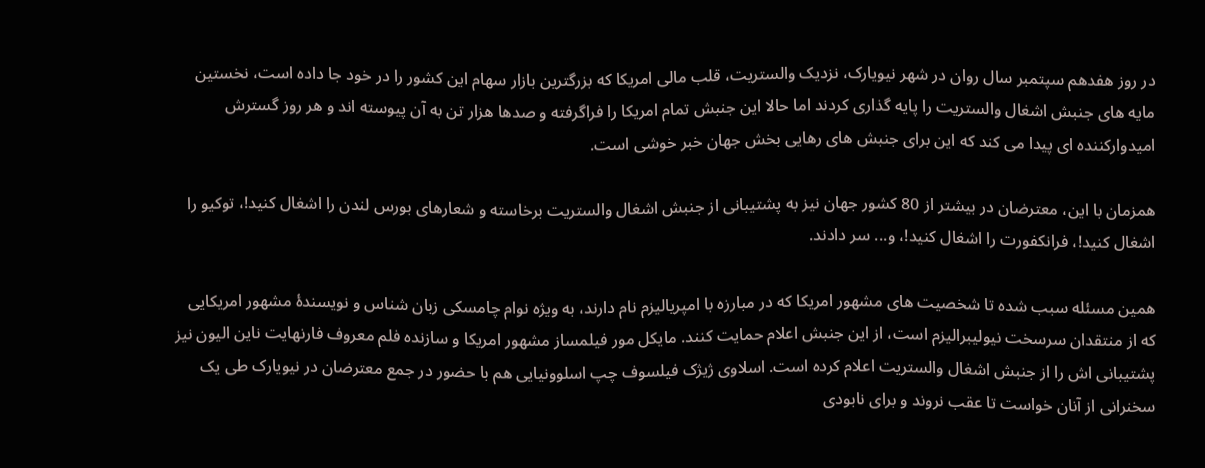در روز هفدهم سپتمبر سال روان در شهر نیویارک، نزدیک والستریت، قلب مالی امریکا که بزرگترین بازار سهام این کشور را در خود جا داده است، نخستین مایه های جنبش اشغال والستریت را پایه گذاری کردند اما حالا این جنبش تمام امریکا را فراگرفته و صدها هزار تن به آن پیوسته اند و هر روز گسترش امیدوارکننده ای پیدا می کند که این برای جنبش های رهایی بخش جهان خبر خوشی است.

همزمان با این، معترضان در بیشتر از 80 کشور جهان نیز به پشتیبانی از جنبش اشغال والستریت برخاسته و شعارهای بورس لندن را اشغال کنید!، توکیو را اشغال کنید!، فرانکفورت را اشغال کنید!، و... سر دادند.

همین مسئله سبب شده تا شخصیت های مشهور امریکا که در مبارزه با امپریالیزم نام دارند، به ویژه نوام چامسکی زبان شناس و نویسندۀ مشهور امریکایی که از منتقدان سرسخت نیولیبرالیزم است، از این جنبش اعلام حمایت کنند. مایکل مور فیلمساز مشهور امریکا و سازنده فلم معروف فارنهایت ناین الیون نیز پشتیبانی اش را از جنبش اشغال والستریت اعلام کرده است. اسلاوی ژیژک فیلسوف چپ اسلوونیایی هم با حضور در جمع معترضان در نیویارک طی یک سخنرانی از آنان خواست تا عقب نروند و برای نابودی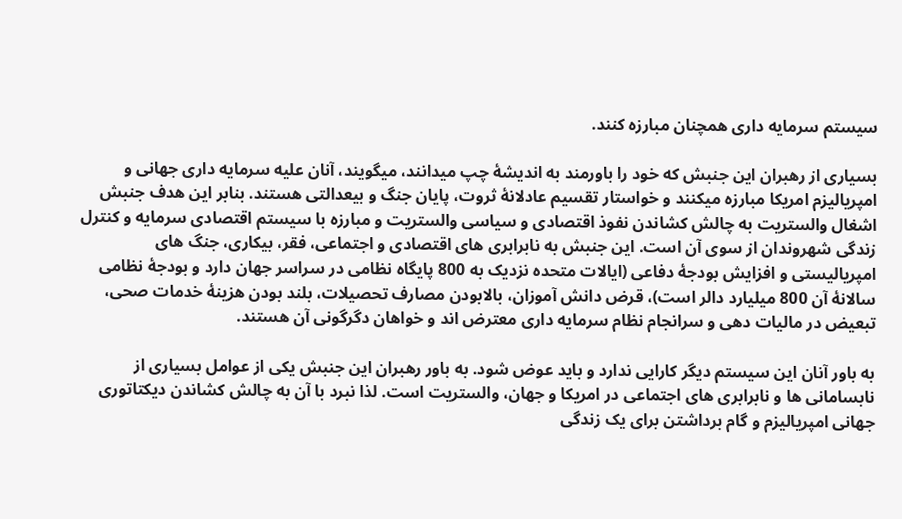سیستم سرمایه داری همچنان مبارزه کنند.

بسیاری از رهبران این جنبش که خود را باورمند به اندیشۀ چپ میدانند، میگویند، آنان علیه سرمایه داری جهانی و امپریالیزم امریکا مبارزه میکنند و خواستار تقسیم عادلانۀ ثروت، پایان جنگ و بیعدالتی هستند. بنابر این هدف جنبش اشغال والستریت به چالش کشاندن نفوذ اقتصادی و سیاسی والستریت و مبارزه با سیستم اقتصادی سرمایه و کنترل زندگی شهروندان از سوی آن است. این جنبش به نابرابری های اقتصادی و اجتماعی، فقر، بیکاری، جنگ های امپریالیستی و افزایش بودجۀ دفاعی (ایالات متحده نزدیک به 800 پایگاه نظامی در سراسر جهان دارد و بودجۀ نظامی سالانۀ آن 800 میلیارد دالر است)، قرض دانش آموزان، بالابودن مصارف تحصیلات، بلند بودن هزینۀ خدمات صحی، تبعیض در مالیات دهی و سرانجام نظام سرمایه داری معترض اند و خواهان دگرگونی آن هستند.

به باور آنان این سیستم دیگر کارایی ندارد و باید عوض شود. به باور رهبران این جنبش یکی از عوامل بسیاری از نابسامانی ها و نابرابری های اجتماعی در امریکا و جهان، والستریت است. لذا نبرد با آن به چالش کشاندن دیکتاتوری جهانی امپریالیزم و گام برداشتن برای یک زندگی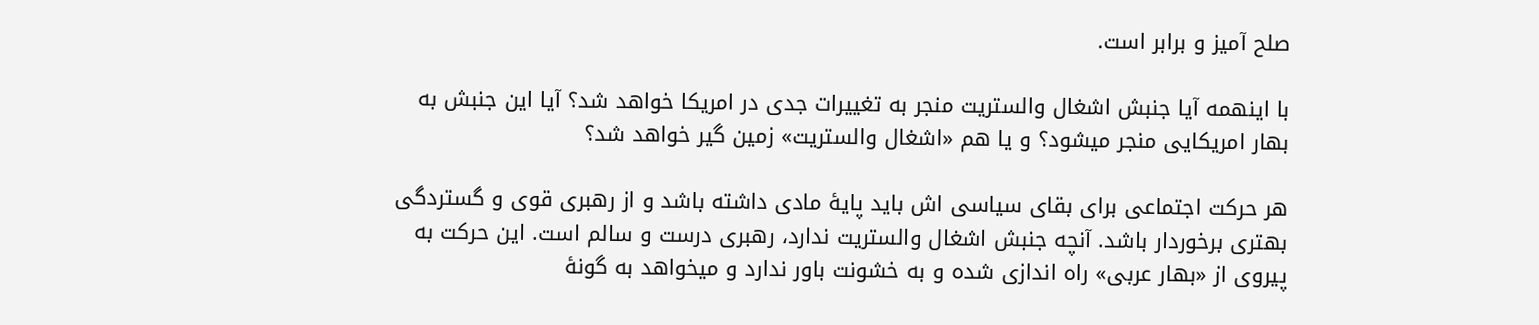صلح آمیز و برابر است.

با اینهمه آیا جنبش اشغال والستریت منجر به تغییرات جدی در امریکا خواهد شد؟ آیا این جنبش به بهار امریکایی منجر میشود؟ و یا هم «اشغال والستریت» زمین گیر خواهد شد؟

هر حرکت اجتماعی برای بقای سیاسی اش باید پایۀ مادی داشته باشد و از رهبری قوی و گستردگی بهتری برخوردار باشد. آنچه جنبش اشغال والستریت ندارد، رهبری درست و سالم است. این حرکت به پیروی از «بهار عربی» راه اندازی شده و به خشونت باور ندارد و میخواهد به گونۀ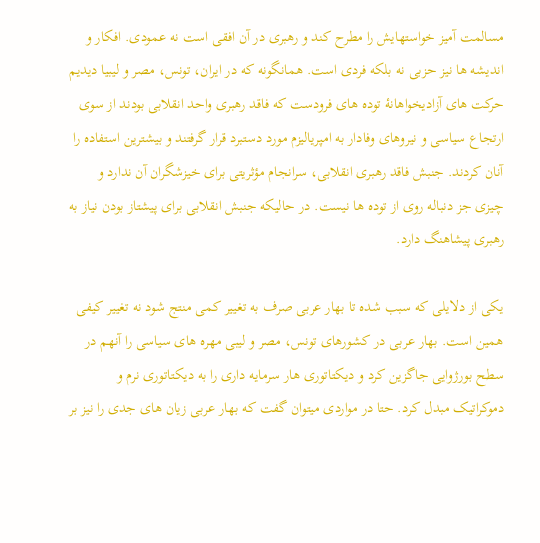مسالمت آمیز خواستهایش را مطرح کند و رهبری در آن افقی است نه عمودی. افکار و اندیشه ها نیز حزبی نه بلکه فردی است. همانگونه که در ایران، تونس، مصر و لیبیا دیدیم حرکت های آزادیخواهانۀ توده های فرودست که فاقد رهبری واحد انقلابی بودند از سوی ارتجاع سیاسی و نیروهای وفادار به امپریالیزم مورد دستبرد قرار گرفتند و بیشترین استفاده را آنان کردند. جنبش فاقد رهبری انقلابی، سرانجام مؤثریتی برای خیزشگران آن ندارد و چیزی جز دنباله روی از توده ها نیست. در حالیکه جنبش انقلابی برای پیشتاز بودن نیاز به رهبری پیشاهنگ دارد.

یکی از دلایلی که سبب شده تا بهار عربی صرف به تغییر کمی منتج شود نه تغییر کیفی همین است. بهار عربی در کشورهای تونس، مصر و لیبی مهره های سیاسی را آنهم در سطح بورژوایی جاگزین کرد و دیکتاتوری هار سرمایه داری را به دیکتاتوری نرم و دموکراتیک مبدل کرد. حتا در مواردی میتوان گفت که بهار عربی زیان های جدی را نیز بر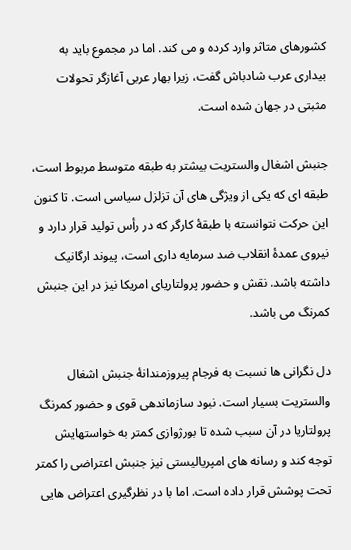کشورهای متاثر وارد کرده و می کند. اما در مجموع باید به بیداری عرب شادباش گفت، زیرا بهار عربی آغازگر تحولات مثبتی در جهان شده است.

جنبش اشغال والستریت بیشتر به طبقه متوسط مربوط است، طبقه ای که یکی از ویژگی های آن تزلزل سیاسی است. تا کنون این حرکت نتوانسته با طبقۀ کارگر که در رأس تولید قرار دارد و نیروی عمدۀ انقلاب ضد سرمایه داری است، پیوند ارگانیک داشته باشد. نقش و حضور پرولتاریای امریکا نیز در این جنبش کمرنگ می باشد.

دل نگرانی ها نسبت به فرجام پیروزمندانۀ جنبش اشغال والستریت بسیار است. نبود سازماندهی قوی و حضور کمرنگ پرولتاریا در آن سبب شده تا بورژوازی کمتر به خواستهایش توجه کند و رسانه های امپریالیستی نیز جنبش اعتراضی را کمتر تحت پوشش قرار داده است. اما با در نظرگیری اعتراض هایی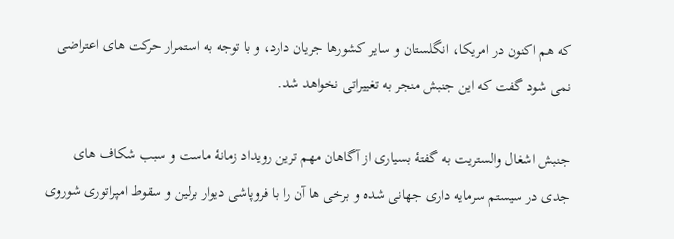که هم اکنون در امریکا، انگلستان و سایر کشورها جریان دارد، و با توجه به استمرار حرکت های اعتراضی نمی شود گفت که این جنبش منجر به تغییراتی نخواهد شد.

جنبش اشغال والستریت به گفتۀ بسیاری از آگاهان مهم ترین رویداد زمانۀ ماست و سبب شکاف های جدی در سیستم سرمایه داری جهانی شده و برخی ها آن را با فروپاشی دیوار برلین و سقوط امپراتوری شوروی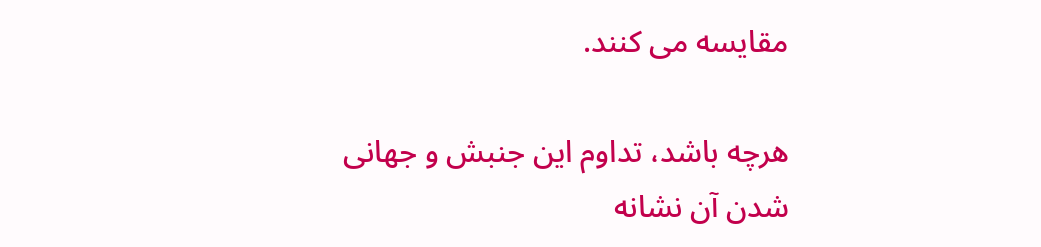مقایسه می کنند.

هرچه باشد، تداوم این جنبش و جهانی شدن آن نشانه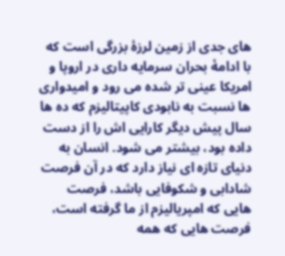های جدی از زمین لرزۀ بزرگی است که با ادامۀ بحران سرمایه داری در اروپا و امریکا عینی تر شده می رود و امیدواری ها نسبت به نابودی کاپیتالیزم که ده ها سال پیش دیگر کارایی اش را از دست داده بود، بیشتر می شود. انسان به دنیای تازه ای نیاز دارد که در آن فرصت شادابی و شکوفایی باشد، فرصت هایی که امپریالیزم از ما گرفته است، فرصت هایی که همه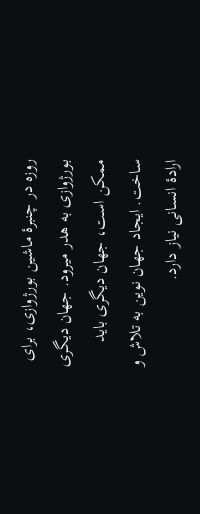روزه در چنبرۀ ماشین بورژوازی، برای بورژوازی به هدر میرود. جهان دیگری ممکن است، جهان دیگری باید ساخت. ایجاد جهان نوین به تلاش و ارادۀ انسانی نیاز دارد.